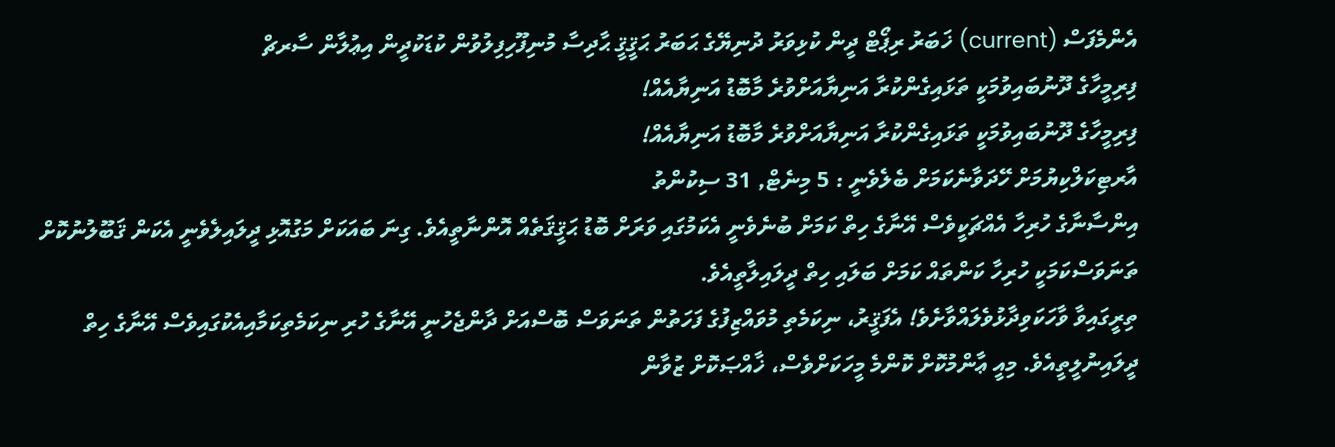އެންމެފަސް (current) ޚަބަރު ރިޕޯޓް ދީން ކުޅިވަރު ދުނިޔޭގެ ޙަބަރު ޙަޤީޤީ ޙާދިސާ މުނިފޫހިފިލުވުން ކުޑަކުދީން އިޢުލާން ސާރޗް
ފިރިމީހާގެ ދޫނުބައިވުމަކީ ތަޅައިގެންކުރާ އަނިޔާއަށްވުރެ މާބޮޑު އަނިޔާއެއް!
ފިރިމީހާގެ ދޫނުބައިވުމަކީ ތަޅައިގެންކުރާ އަނިޔާއަށްވުރެ މާބޮޑު އަނިޔާއެއް!
އާރޓިކަލްކިޔުމަށް ހޭދަވާނެކަމަށް ބެލެވެނީ : 5 މިނެޓް, 31 ސިކުންތު
އިންސާނާގެ ހުރިހާ އެއްޗަކީވެސް އޭނާގެ ހިތް ކަމަށް ބުނެވެނީ އެކަމުގައި ވަރަށް ބޮޑު ޙަޤީޤަތެއް އޮންނާތީއެވެ. ގިނަ ބައަކަށް މަގުއޮޅި ދީލައިލެވެނީ އެކަން ޤަބޫލުނުކޮށް ތަނަވަސްކަމަކީ ހުރިހާ ކަންތައް ކަމަށް ބަލައި ހިތް ދީލައިލާތީއެވެ.
ތިރީގައިވާ ވާހަކަވިދާޅުވެލައްވާށެވެ! އެފަޤީރު، ނިކަމެތި މުވައްޒިފުގެ ފަހަތުން ތަނަވަސް ބޮސްއަށް ދާންޖެހުނީ އޭނާގެ ހުރި ނިކަމެތިކަމާއިއެކުގައިވެސް އޭނާގެ ހިތް ދީލައިނުލީތީއެވެ. މިއީ ޢާންމުކޮށް ކޮންމެ މީހަކަށްވެސް، ޚާއްޞަކޮށް ޒުވާން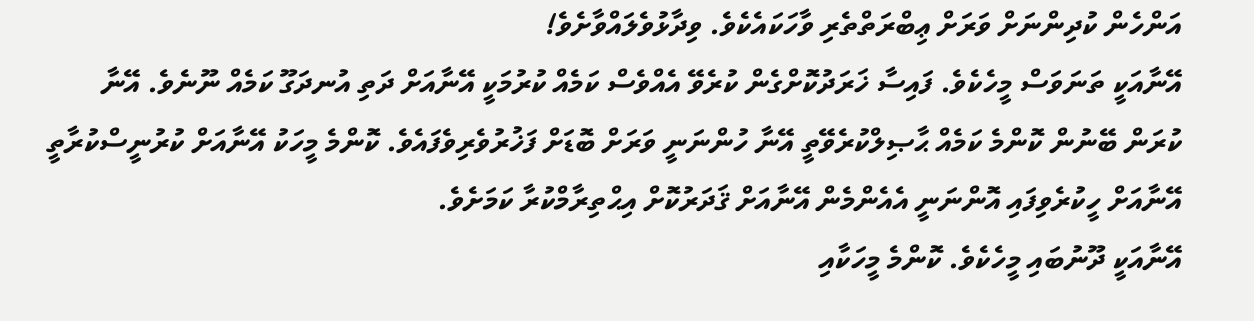އަންހެން ކުދިންނަށް ވަރަށް ޢިބްރަތްތެރި ވާހަކައެކެވެ. ވިދާޅުވެލައްވާށެވެ!
އޭނާއަކީ ތަނަވަސް މީހެކެވެ. ފައިސާ ޚަރަދުކޮށްގެން ކުރެވޭ އެއްވެސް ކަމެއް ކުރުމަކީ އޭނާއަށް ދަތި އުނދަގޫ ކަމެއް ނޫނެވެ. އޭނާ ކުރަން ބޭނުން ކޮންމެ ކަމެއް ޙާޞިލްކުރެވޭތީ އޭނާ ހުންނަނީ ވަރަށް ބޮޑަށް ފަޚުރުވެރިވެފައެވެ. ކޮންމެ މީހަކު އޭނާއަށް ކުރުނީސްކުރާތީ އޭނާއަށް ހީކުރެވިފައި އޮންނަނީ އެއެންމެން އޭނާއަށް ޤަދަރުކޮށް އިޙްތިރާމްކުރާ ކަމަށެވެ.
އޭނާއަކީ ދޫނުބައި މީހެކެވެ. ކޮންމެ މީހަކާއި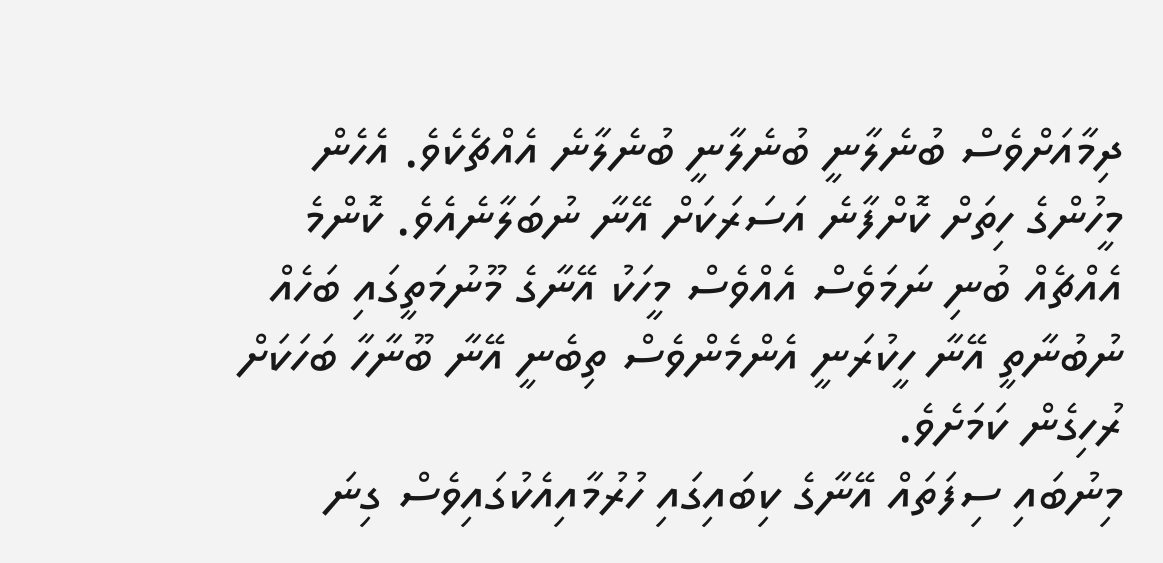ދިމާއަށްވެސް ބުނެލާނީ ބުނެލާނީ ބުނެލާނެ އެއްޗެކެވެ. އެހެން މީހުންގެ ހިތަށް ކޮށްފާނެ އަސަރަކަށް އޭނާ ނުބަލާނެއެވެ. ކޮންމެ އެއްޗެއް ބުނި ނަމަވެސް އެއްވެސް މީހަކު އޭނާގެ މޫނުމަތީގައި ބަހެއް ނުބުނާތީ އޭނާ ހީކުރަނީ އެންމެންވެސް ތިބެނީ އޭނާ ބޫނާހާ ބަހަކަށް ރުހިގެން ކަމަށެވެ.
މިނުބައި ސިފަތައް އޭނާގެ ކިބައިގައި ހުރުމާއިއެކުގައިވެސް ގިނަ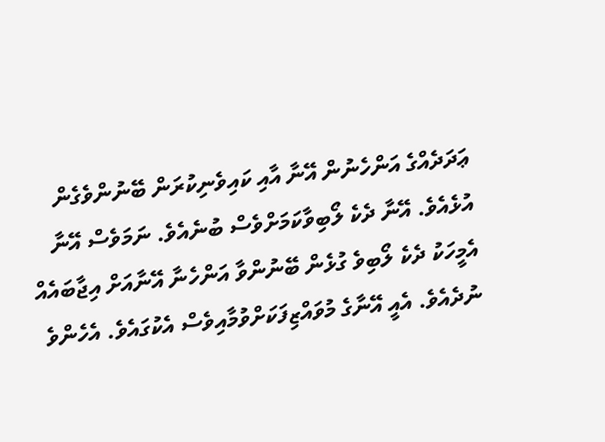ޢަދަދެއްގެ އަންހެނުން އޭނާ އާއި ކައިވެނިކުރަން ބޭނުންވެގެން އުޅެއެވެ. އޭނާ ދެކެ ލޯބިވާކަމަށްވެސް ބުނެއެވެ. ނަމަވެސް އޭނާ އެމީހަކު ދެކެ ލޯބިވެ ގުޅެން ބޭނުންވާ އަންހެނާ އޭނާއަށް އިޖާބައެއް ނުދެއެވެ. އެއީ އޭނާގެ މުވައްޒިފަކަށްވުމާއިވެސް އެކުގައެވެ. އެހެންވެ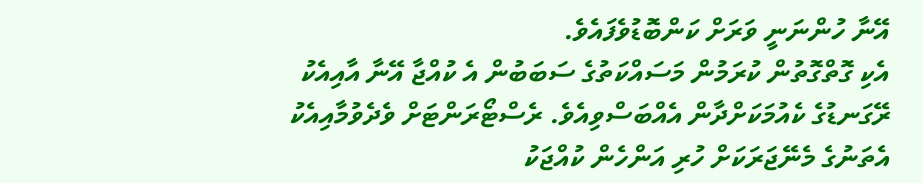އޭނާ ހުންނަނީ ވަރަށް ކަންބޮޑުވެފައެވެ.
އެކި ގޮތްގޮތުން ކުރަމުން މަސައްކަތުގެ ސަބަބުން އެ ކުއްޖާ އޭނާ އާއިއެކު ރޭގަނޑުގެ ކެއުމަކަށްދާން އެއްބަސްވިއެވެ. ރެސްޓޯރަންޓަށް ވެދެވުމާއިއެކު އެތަނުގެ މެނޭޖަރަކަށް ހުރި އަންހެން ކުއްޖަކު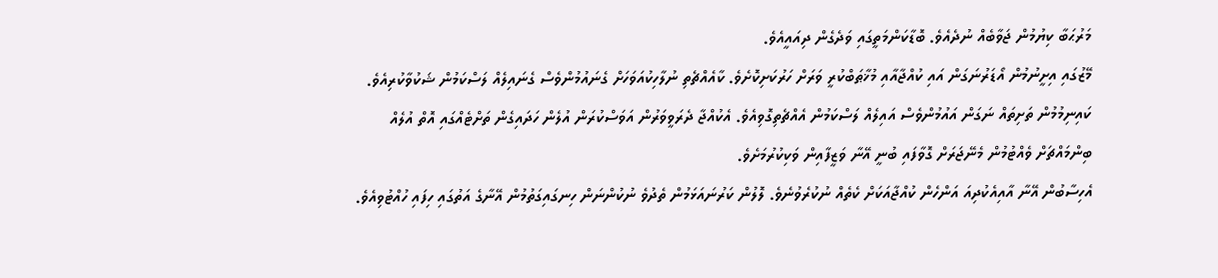މަރުޙަބާ ކިޔުމުން ޖަވާބެއް ނުދެއެވެ. ބޮޑާކަންމަތީގައި ވަދެގެން ދިއައީއެވެ.
މޭޒުގައި އިށީނުމުން އޯޑަރުނަގަން އައި ކުއްޖާއާއި މުޚާޠަބްކުރީ ވަރަށް ހަރުކަށިކޮށެވެ. ކާއެއްޗެތި ނުލާހިކުއަވަހަށް ގެނައުމުންވެސް ގެނައިލެއް ލަސްކަމުން ޝަކުވާކުރިއެވެ. ކައިނިމުމުން ތަށިތައް ނަގަން އައުމުންވެސް އައިލެއް ލަސްކަމުން އެއްޗެތިގޮވިއެވެ. އެކުއްޖާ ދެރަވީވަރުން އަވަސްކުރަން އުލެން ހަދައިގެން ތަށްޓެއްގައި އޮތް އުލެއް ބިންމައްޗަށް ވެއްޓުމުން މެނޭޖަރަށް ގޮވާފައި ބުނީ އޭނާ ވަޒީފާއިން ވަކިކުރުމަށެވެ.
އެހިސާބުން އޭނާ އާއިއެކުދިއަ އަންހެން ކުއްޖާއަކަށް ކެތެއް ނުކުރެވުނެވެ. ލޮލުން ކަރުނައަޅަމުން ތެދުވެ ނުކުންނަން ހިނގައިގަތުމުން އޭނާގެ އަތުގައި ހިފައި ހުއްޓުވިއެވެ.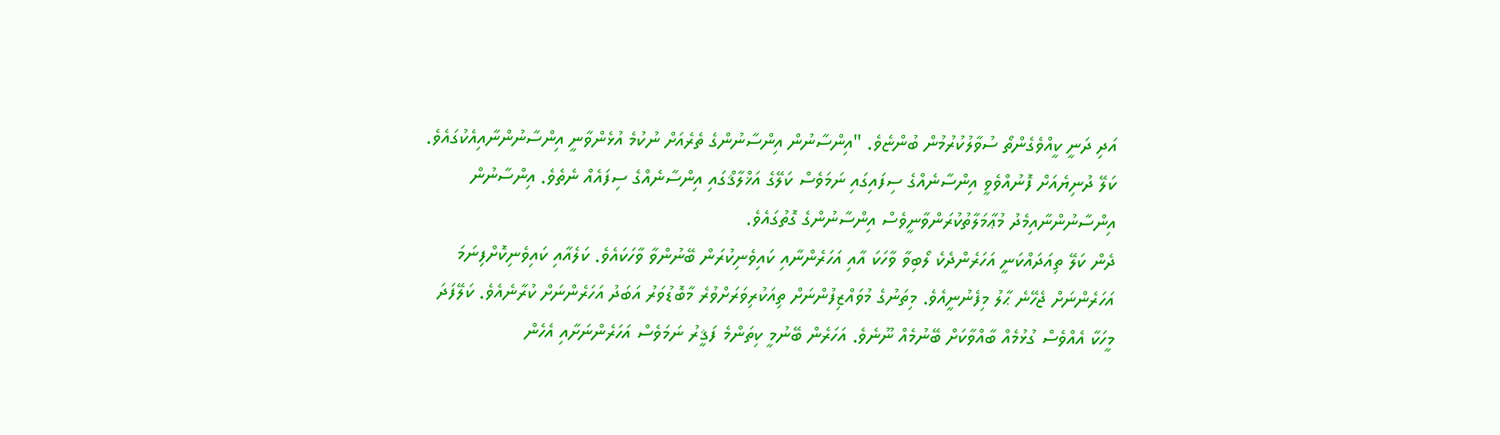އަދި ދަނީ ކީއްވެގެންތޯ ސުވާލުކުރުމުން ބުންޏެވެ. "އިންސާނުން އިންސާނުންގެ ތެރެއަށް ނުކުމެ އުޅެންވާނީ އިންސާނުންނާއިއެކުގައެވެ. ކަލޭ ދުނިޔެއަށް ފޮނުއްވެވީ އިންސާނެއްގެ ސިފައިގައި ނަމަވެސް ކަލޭގެ އަޚްލާޤްގައި އިންސާނެއްގެ ސިފައެއް ނެތެވެ. އިންސާނުން އިންސާނުންނާއިމެދު މުޢާމަލާތުކުރަންވާނީވެސް އިންސާނުންގެ ގޮތުގައެވެ.
ދެން ކަލޭ ތިއަދައްކަނީ އަހަރެންދެކެ ލޯބިވާ ވާހަކަ އާއި އަހަރެންނާއި ކައިވެނިކުރަން ބޭނުންވާ ވާހަކައެވެ. ކަލެއާއި ކައިވެނިކޮށްފިނަމަ އަހަރެންނަށް ޖެހޭނެ ޙާލު މިފެނުނީއެވެ. މިތަނުގެ މުވައްޒިފުންނަށް ތިއަކުރިވަރަށްވުރެ މާބޮޑުވަރު އަބަދު އަހަރެންނަށް ކުރާނެއެވެ. ކަލޭފަދަ މީހަކާ އެއްވެސް ގުޅުމެއް ބާއްވާކަށް ބޭނުމެއް ނޫނެވެ. އަހަރެން ބޭނުމީ ކިތަންމެ ފަޤީރު ނަމަވެސް އަހަރެންނަށާއި އެހެން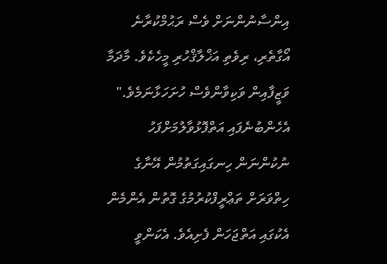އިންސާނުންނަށް ވެސް ރަޙުމްކުރާނެ އޯގާތެރި، ރިވެތި އަޚްލާޤްހުރި މީހެކެވެ. މާދަމާ ވަޒީފާއިން ވަކިވާންވެސް ހުށަހަޅާނަމެވެ."
އެހެންބުނެފައި އަތްފޮޅުވާލުމަށްފަހު ނުކުންނަން ހިނގައިގަތުމުން އޭނާގެ ހިތްވަރަށް ތަޢްރީފްކުރުމުގެ ގޮތުން އެންމެން އެކުގައި އަތްޖަހަން ފެށިއެވެ. އެކަންވީ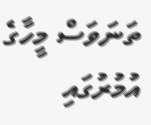ތަނަވަސް މީހާގެ އުމުރުގައި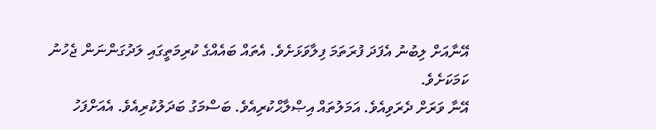އޭނާއަށް ލިބުނު އެފަދަ ފުރަތަމަ ފިލާވަޅަށެވެ. އެތައް ބައެއްގެ ކުރިމަތީގައި ލަދުގަންނަން ޖެހުނު ކަމަކަށެވެ.
އޭނާ ވަރަށް ދެރަވިއެވެ. އަމަލުތައް އިޞްލާޙްކުރިއެވެ. ބަސްމަގު ބަދަލުކުރިއެވެ. އެއަށްފަހު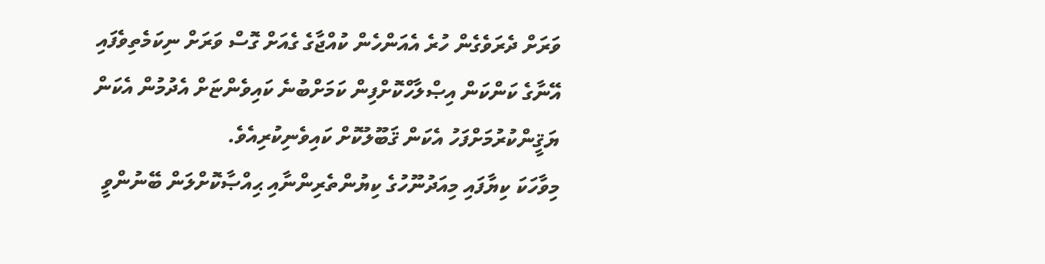ވަރަށް ދެރަވެގެން ހުރެ އެއަންހެން ކުއްޖާގެ ގެއަށް ގޮސް ވަރަށް ނިކަމެތިވެފައި އޭނާގެ ކަންކަން އިޞްލާހްކޮށްފިން ކަމަށްބުނެ ކައިވެންޏަށް އެދުމުން އެކަން ޔަޤީންކުރުމަށްފަހު އެކަން ޤަބޫލުކޮށް ކައިވެނިކުރިއެވެ.
މިވާހަކަ ކިޔާފައި މިއަދުނޫހުގެ ކިޔުންތެރިންނާއި ޙިއްޞާކޮށްލަން ބޭނުންވީ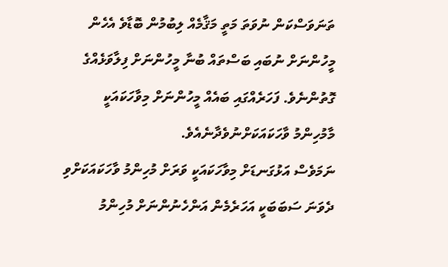ތަނަވަސްކަން ނުވަތަ މަތީ މަޤާމެއް ލިބުމުން ބޮޑާވެ އެހެން މީހުންނަށް ނުބައި ބަސްތައް ބުނާ މީހުންނަށް ފިލާވަޅެއްގެ ގޮތުންނެވެ. ފަހަރެއްގައި ބައެއް މީހުންނަށް މިވާހަކައަކީ މާމުހިންމު ވާހަކައަކަށްނުވެދާނެއެވެ.
ނަމަވެސް އަޅުގަނޑަށް މިވާހަކައަކީ ވަރަށް މުހިންމު ވާހަކައަކަށްވި ދެވަނަ ސަބަބަކީ އަހަރެމެން އަންހެނުންނަށް މުހިންމު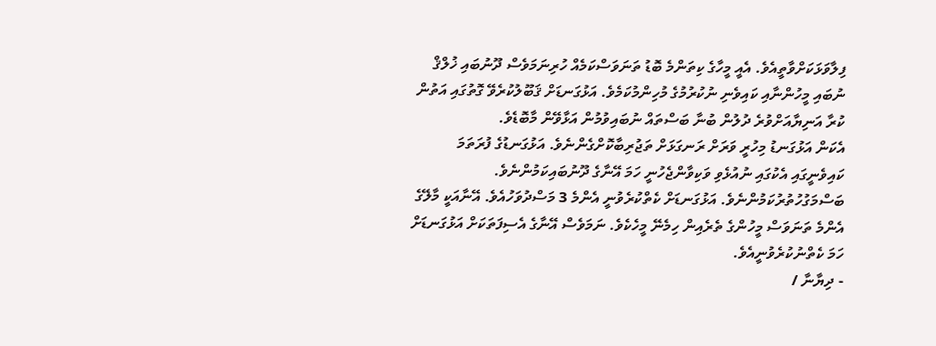ފިލާވަޅަކަށްވާތީއެވެ. އެއީ މީހާގެ ކިތަންމެ ބޮޑު ތަނަވަސްކަމެއް ހުރިނަމަވެސް ދޫނުބައި ޚުލްޤް ނުބައި މީހުންނާއި ކައިވެނި ނުކުރުމުގެ މުހިންމުކަމެވެ. އަޅުގަނޑަށް ޤަބޫލުކުރެވޭ ގޮތުގައި އަތުން ކުރާ އަނިޔާއަށްވުރެ ދުލުން ބުނާ ބަސްތައް ނުބައިވުމުން އަޅާވޭން މާބޮޑެވެ.
އެކަން އަޅުގަނޑު މިހުރީ ވަރަށް ރަނގަޅަށް ތަޖުރިބާކޮށްގެންނެވެ. އަޅުގަނޑުގެ ފުރަތަމަ ކައިވެނީގައި އެކުގައި ނުއުޅެވި ވަކިވާންޖެހުނީ ހަމަ އޭނާގެ ދޫނުބައިކަމުންނެވެ. ބަސްމަގުހުތުރުކަމުންނެވެ. އަޅުގަނޑަށް ކެތްކުރެވުނީ އެންމެ 3 މަސްދުވަހުއެވެ. އޭނާއަކީ މާލޭގެ އެންމެ ތަނަވަސް މީހުންގެ ތެރެއިން ހިމެނޭ މީހެކެވެ. ނަމަވެސް އޭނާގެ އެސިފަތަކަށް އަޅުގަނޑަށް ހަމަ ކެތްނުކުރެވުނީއެވެ.
- ދިޔާނާ /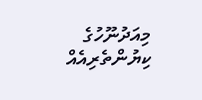މިއަދުނޫހުގެ ކިޔުންތެރިއެއް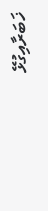ޚަބަރާއިގުޅޭ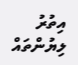އިތުރު ލިޔުންތައް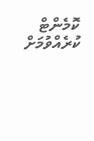ކޮމެންޓް ކުރެއްވުމަށް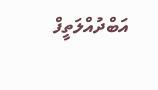އަބްދުއްލަތީފް